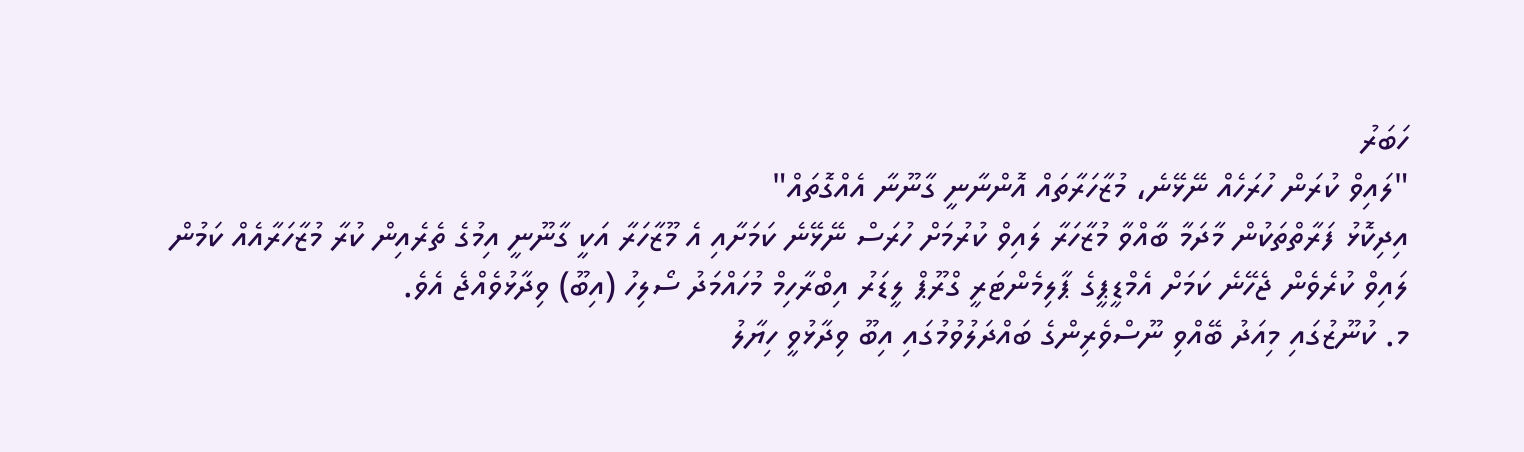ހަބަރު
"ލައިވް ކުރަން ހުރަހެއް ނޭޅޭނެ، މުޒާހަރާތައް އޮންނާނީ ގާނޫނާ އެއްގޮތައް"
އިދިކޮޅު ފަރާތްތަކުން މާދަމާ ބާއްވާ މުޒާހަރާ ލައިވް ކުރުމަށް ހުރަސް ނޭޅޭނެ ކަމަށާއި އެ މޫޒާހަރާ އަކީ ގާނޫނީ އިމުގެ ތެރެއިން ކުރާ މުޒާހަރާއެއް ކަމުން ލައިވް ކުރެވެން ޖެހޭނެ ކަމަށް އެމްޑީޕީގެ ޕާލިމެންޓަރީ ގްރޫޕް ލީޑަރު އިބްރާހިމް މުހައްމަދު ސޯލިހު (އިބޫ) ވިދާޅުވެއްޖެ އެވެ.
މ. ކުނޫޒުގައި މިއަދު ބޭއްވި ނޫސްވެރިންގެ ބައްދަލުވުމުގައި އިބޫ ވިދާޅުވީ ހިޔާލު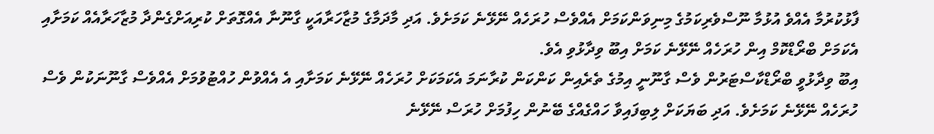ފާޅުކުރުމާ އެއްވެ އުޅުމާ ނޫސްވެރިކަމުގެ މިނިވަންކަމަށް އެއްވެސް ހުރަހެއް ނޭޅޭނެ ކަމަށެވެ. އަދި މާދަމާގެ މުޒާހަރާއަކީ ގާނޫނާ އެއްގޮތަށް ކުރިއަށްގެންދާ މުޒާހަރާއެއް ކަމަށާއި އެކަމަށް ބްރޯޑްކޮމް އިން ހުރަހެއް ނޭޅޭނެ ކަމަށް އިބޫ ވިދާޅުވި އެވެ.
އިބޫ ވިދާޅުވީ ބްރޯޑްކާސްޓަރުން ވެސް ގާނޫނީ އިމުގެ ތެރެއިން ކަންކަން ކުރާނަމަ އެކަމަކަށް ހުރަހެއް ނޭޅޭނެ ކަމަށާއި އެ އެއްވުން ހުއްޓުވުމަށް އެއްވެސް ގާނޫނަކުން ވެސް ހުރަހެއް ނޭޅޭނެ ކަމަށެވެ. އަދި ބަޔަކަށް ލިބިފައިވާ ހައްގެއްގެ ބޭނުން ހިފުމަށް ހުރަސް ނޭޅޭނެ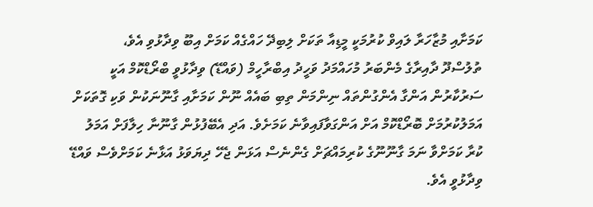ކަމަށާއި މުޒާހަރާ ލައިވް ކުރުމަކީ މީޑިއާ ތަކަށް ލިބިދޭ ހައްގެއް ކަމަށް އިބޫ ވިދާޅުވި އެވެ،
ތުލުސްދޫ ދާއިރާގެ މެންބަރު މުހައްމަދު ވަހީދު އިބްރާހީމް (ވައްޑޭ) ވިދާޅުވީ ބްރޯޑްކޮމް އަކީ ސަރުކާރުން އަންގާ އެންގުންތައް ނިންމަން ތިބި ބައެއް ނޫން ކަމަށާއި ގާނޫނަކުން ވަކި ގޮތަކަށް އަމަލުކުރުމަށް ބޮރޯޑްކޮމް އަށް އަންގަވާފައިވާނެ ކަމަށެވެ. އަދި އެބޭފުޅުން ގާނޫނާ ހިލާފަށް އަމަލު ކުރާ ކަމަށްވާ ނަމަ ގާނޫނޫގެ ކުރިމައްޗަށް ގެންނެސް އަޅަން ޖެހޭ ދިޔަވަޅު އަޅާނެ ކަމަށްވެސް ވައްޑޭ ވިދާޅުވީ އެވެ.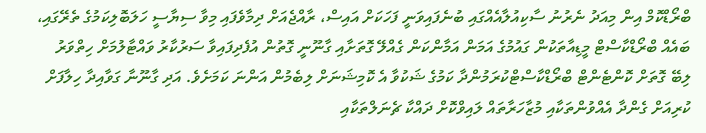ބްރޯޑްކޮމް އިން މިއަދު ނެރުނު ސާކިއުލާއެއްގައި ބުނެފައިވަނީ ފަހަކަށް އައިސް، ރާއްޖެއަށް ދިމާވެފައި މިވާ ސިޔާސީ ހަލަބޮލިކަމުގެ ތެރޭގައި، ބައެއް ބްރޯޑްކާސްޓް މީޑިއާތަކުން ގައުމުގެ އަމަން އަމާންކަން ގެއްލޭ ގޮތަށާއި ގާނޫނީ ގޮތުން އުފެދިފައިވާ ސަރުކާރު ވައްޓާލުމަށް ހިތްވަރު ލިބޭ ގޮތަށް ކޮންޓެންޓް ބްރޯޑްކާސްޓްކުރަމުންދާ ކަމުގެ ޝަކުވާ އެ ކޮމިޝަނަށް ލިބެމުން އަންނަ ކަމަށެވެ. އަދި ގާނޫނާ ގަވާއިދާ ހިލާފަށް ކުރިއަށް ގެންދާ އެއްވުންތަކާއި މުޒާހަރާތައް ލައިވްކޮށް ދައްކާ ޗެނަލްތަކާއި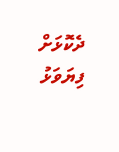ދެކޮޅަށް ފިޔަވަޅު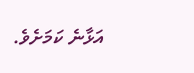އަޅާނެ ކަމަށެވެ.